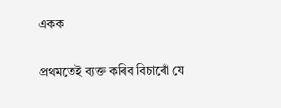একক

প্ৰথমতেই ব্যক্ত কৰিব বিচাৰোঁ যে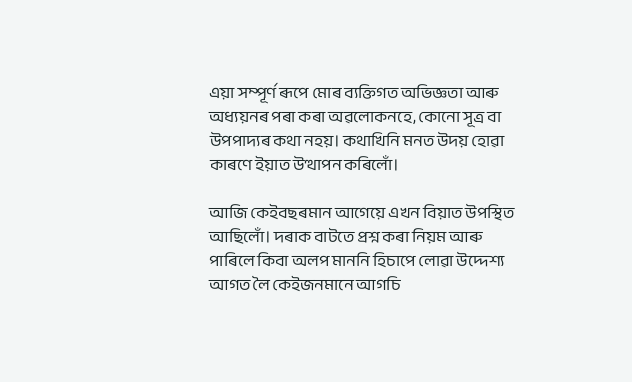এয়া সম্পূৰ্ণ ৰূপে মোৰ ব্যক্তিগত অভিজ্ঞতা আৰু অধ্যয়নৰ পৰা কৰা অৱলোকনহে, কোনো সূত্ৰ বা উপপাদ্যৰ কথা নহয়। কথাখিনি মনত উদয় হোৱা কাৰণে ইয়াত উত্থাপন কৰিলোঁ।

আজি কেইবছৰমান আগেয়ে এখন বিয়াত উপস্থিত আছিলোঁ। দৰাক বাটতে প্ৰশ্ন কৰা নিয়ম আৰু পাৰিলে কিবা অলপ মাননি হিচাপে লোৱা উদ্দেশ্য আগত লৈ কেইজনমানে আগচি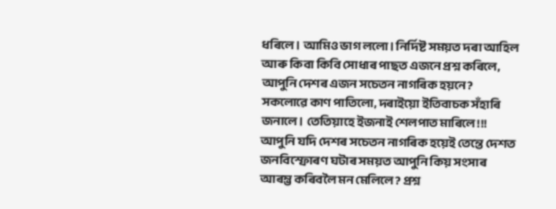ধৰিলে। আমিও ভাগ ললো। নিৰ্দিষ্ট সময়ত দৰা আহিল আৰু কিবা কিবি সোধাৰ পাছত এজনে প্ৰশ্ন কৰিলে, আপুনি দেশৰ এজন সচেতন নাগৰিক হয়নে? সকলোৱে কাণ পাতিলো, দৰাইয়ো ইতিবাচক সঁহাৰি জনালে। তেতিয়াহে ইজনাই শেলপাত মাৰিলে!!! আপুনি যদি দেশৰ সচেতন নাগৰিক হয়েই তেন্তে দেশত জনবিস্ফোৰণ ঘটাৰ সময়ত আপুনি কিয় সংসাৰ আৰম্ভ কৰিবলৈ মন মেলিলে? প্ৰশ্ন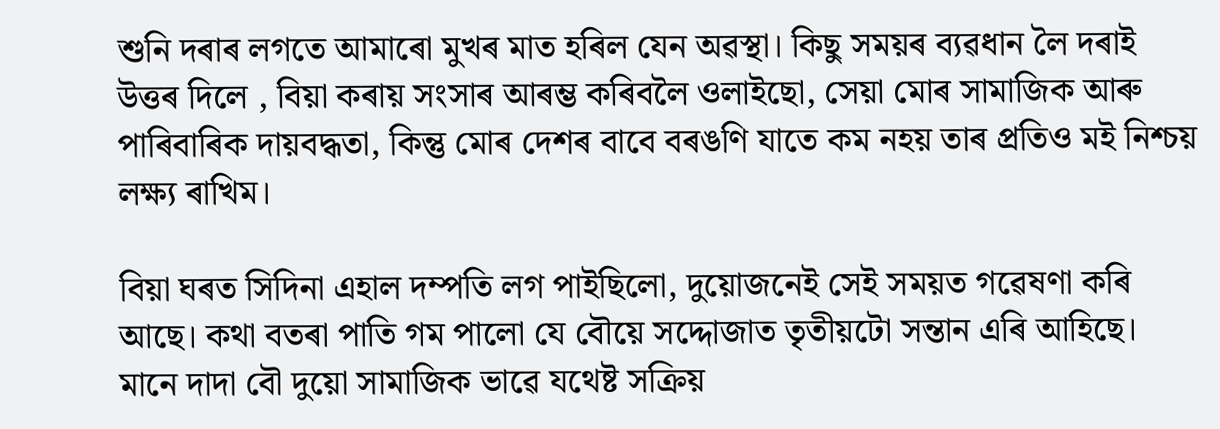শুনি দৰাৰ লগতে আমাৰো মুখৰ মাত হৰিল যেন অৱস্থা। কিছু সময়ৰ ব্যৱধান লৈ দৰাই উত্তৰ দিলে , বিয়া কৰায় সংসাৰ আৰম্ভ কৰিবলৈ ওলাইছো, সেয়া মোৰ সামাজিক আৰু পাৰিবাৰিক দায়বদ্ধতা, কিন্তু মোৰ দেশৰ বাবে বৰঙণি যাতে কম নহয় তাৰ প্ৰতিও মই নিশ্চয় লক্ষ্য ৰাখিম।

বিয়া ঘৰত সিদিনা এহাল দম্পতি লগ পাইছিলো, দুয়োজনেই সেই সময়ত গৱেষণা কৰি আছে। কথা বতৰা পাতি গম পালো যে বৌয়ে সদ্দোজাত তৃতীয়টো সন্তান এৰি আহিছে। মানে দাদা বৌ দুয়ো সামাজিক ভাৱে যথেষ্ট সক্ৰিয়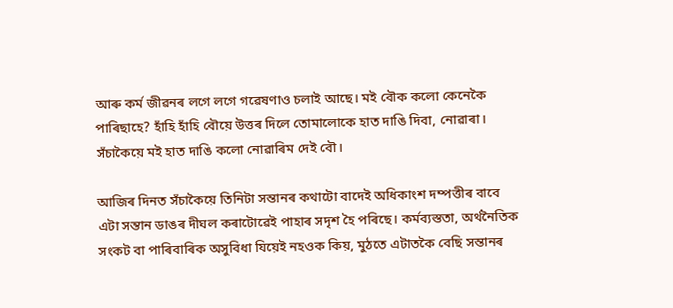আৰু কৰ্ম জীৱনৰ লগে লগে গৱেষণাও চলাই আছে। মই বৌক কলো কেনেকৈ পাৰিছাহে? হাঁহি হাঁহি বৌয়ে উত্তৰ দিলে তোমালোকে হাত দাঙি দিবা, নোৱাৰা। সঁচাকৈয়ে মই হাত দাঙি কলো নোৱাৰিম দেই বৌ।

আজিৰ দিনত সঁচাকৈয়ে তিনিটা সন্তানৰ কথাটো বাদেই অধিকাংশ দম্পত্তীৰ বাবে এটা সন্তান ডাঙৰ দীঘল কৰাটোৱেই পাহাৰ সদৃশ হৈ পৰিছে। কৰ্মব্যস্ততা, অৰ্থনৈতিক সংকট বা পাৰিবাৰিক অসুবিধা যিয়েই নহওক কিয়, মুঠতে এটাতকৈ বেছি সন্তানৰ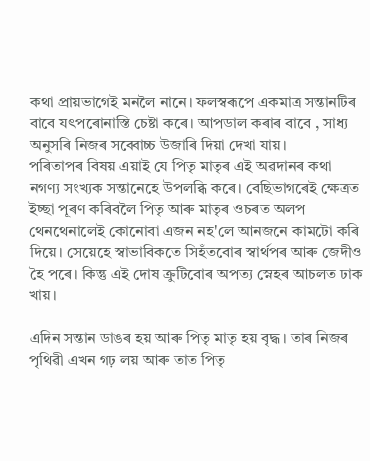কথা প্ৰায়ভাগেই মনলৈ নানে। ফলস্বৰূপে একমাত্ৰ সন্তানটিৰ বাবে যৎপৰোনাস্তি চেষ্টা কৰে। আপডাল কৰাৰ বাবে , সাধ্য অনুসৰি নিজৰ সব্বোচ্চ উজাৰি দিয়া দেখা যায়।
পৰিতাপৰ বিষয় এয়াই যে পিতৃ মাতৃৰ এই অৱদানৰ কথা নগণ্য সংখ্যক সন্তানেহে উপলব্ধি কৰে। বেছিভাগৰেই ক্ষেত্ৰত ইচ্ছা পূৰণ কৰিবলৈ পিতৃ আৰু মাতৃৰ ওচৰত অলপ থেনথেনালেই কোনোবা এজন নহ'লে আনজনে কামটো কৰি দিয়ে। সেয়েহে স্বাভাবিকতে সিহঁতবোৰ স্বাৰ্থপৰ আৰু জেদীও হৈ পৰে। কিন্তু এই দোষ ক্ৰুটিবোৰ অপত্য স্নেহৰ আচলত ঢাক খায়।

এদিন সন্তান ডাঙৰ হয় আৰু পিতৃ মাতৃ হয় বৃদ্ধ। তাৰ নিজৰ পৃথিৱী এখন গঢ় লয় আৰু তাত পিতৃ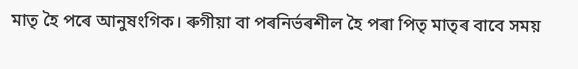মাতৃ হৈ পৰে আনুষংগিক। ৰুগীয়া বা পৰনিৰ্ভৰশীল হৈ পৰা পিতৃ মাতৃৰ বাবে সময়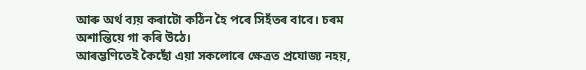আৰু অৰ্থ ব্যয় কৰাটো কঠিন হৈ পৰে সিহঁতৰ বাবে। চৰম অশান্তিয়ে গা কৰি উঠে।
আৰম্ভণিতেই কৈছোঁ এয়া সকলোৰে ক্ষেত্ৰত প্ৰযোজ্য নহয়,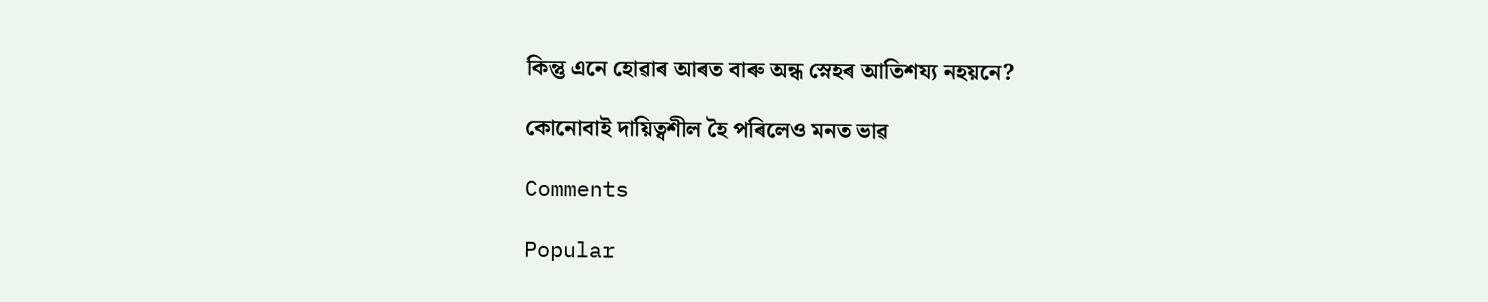কিন্তু এনে হোৱাৰ আৰত বাৰু অন্ধ স্নেহৰ আতিশয্য নহয়নে?

কোনোবাই দায়িত্বশীল হৈ পৰিলেও মনত ভাৱ

Comments

Popular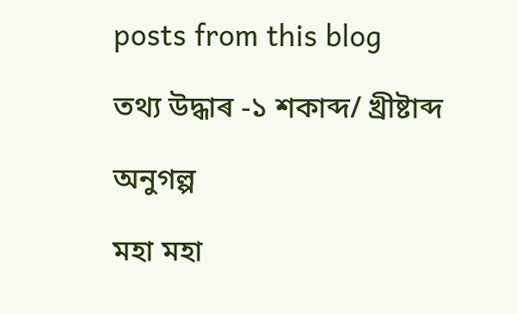posts from this blog

তথ্য উদ্ধাৰ -১ শকাব্দ/ খ্ৰীষ্টাব্দ

অনুগল্প

মহা মহা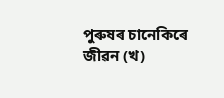পুৰুষৰ চানেকিৰে জীৱন (খ)